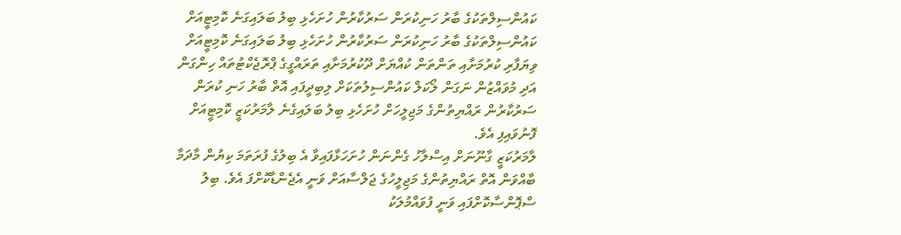ކައުންސިލްތަކުގެ ބާރު ހަނިކުރަން ސަރުކާރުން ހުށަހެޅި ބިލު ބަލައިގަނެ ކޮމިޓީއަށް ކައުންސިލްތަކުގެ ބާރު ހަނިކުރަން ސަރުކާރުން ހުށަހެޅި ބިލު ބަލައިގަނެ ކޮމިޓީއަށް
ވިޔަފާރި ކުރުމަށާއި ތަންތަން ކުއްޔަށް ދޫކުރުމަށާއި ތަރައްގީގެ ޕްރޮޖެކްޓުތައް ހިންގަން އަދި މުވައްޒުން ނަގަން ލޯކަލް ކައުންސިލުތަކަށް ލިބިދީފައި އޮތް ބާރު ހަނި ކުރަން ސަރުކާރުން ރައްޔިތުންގެ މަޖިލީހަށް ހުށަހެޅި ބިލު ބަލައިގެނެ ލާމަރުކަޒީ ކޮމިޓީއަށް ފޮނުވައިފި އެވެ.
ލާމަރުކަޒީ ގާނޫނަށް އިސްލާހު ގެންނަން ހުށަހަޅާފައިވާ އެ ބިލުގެ ފުރަތަމަ ކިޔުން މާދަމާ ބާއްވަން އޮތް ރައްޔިތުންގެ މަޖިލީހުގެ ޖަލްސާއަށް ވަނީ އެޖެންޑާކޮށްފަ އެވެ. ބިލު ސްޕޮންސާކޮށްފައި ވަނީ ފުވައްމުލަކު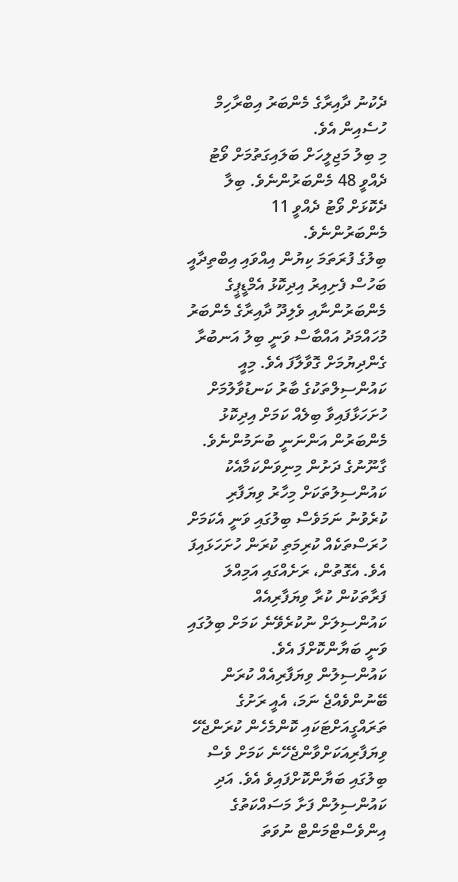ދެކުނު ދާއިރާގެ މެންބަރު އިބްރާހިމް ހުސެއިން އެވެ.
މި ބިލު މަޖިލީހަށް ބަލައިގަތުމަށް ވޯޓު ދެއްވީ 48 މެންބަރުންނެވެ. ބިލާ ދެކޮޅަށް ވޯޓު ދެއްވީ 11 މެންބަރުންނެވެ.
ބިލުގެ ފުރަތަމަ ކިޔުން އިއްވައި އިބްތިދާއީ ބަހުސް ފެށިއިރު އިދިކޮޅު އެމްޑީޕީގެ މެންބަރުންނާއި ވެލިދޫ ދާއިރާގެ މެންބަރު މުހައްމަދު އައްބާސް ވަނީ ބިލު އަނބުރާ ގެންދިޔުމަށް ގޮވާލާފަ އެވެ. މިއީ ކައުންސިލްތަކުގެ ބާރު ކަނޑުވާލުމަށް ހުށަހަޅާފައިވާ ބިލެއް ކަމަށް އިދިކޮޅު މެންބަރުން އަންނަނީ ބުނަމުންނެވެ.
ގާނޫނުގެ ދަށުން މިނިވަންކަމާއެކު ކައުންސިލުތަކަށް މިހާރު ވިޔަފާރި ކުރެވުނު ނަމަވެސް ބިލުގައި ވަނީ އެކަމަށް ހުރަސްތަކެއް ކުރިމަތި ކުރަން ހުށަހަޅައިފަ އެވެ. އެގޮތުން، ރަށެއްގައި އަމިއްލަ ފަރާތަކުން ކުރާ ވިޔަފާރިއެއް ކައުންސިލަށް ނުކުރެވޭނެ ކަމަށް ބިލުގައި ވަނީ ބަޔާންކޮށްފަ އެވެ.
ކައުންސިލުން ވިޔަފާރިއެއް ކުރަން ބޭނުންވެއްޖެ ނަމަ، އެއީ ރަށުގެ ތަރައްގީއަށްޓަކައި ކޮންމެހެން ކުރަންޖެހޭ ވިޔަފާރިއަކަށްވާންޖެހޭނެ ކަމަށް ވެސް ބިލުގައި ބަޔާންކޮށްފައިވެ އެވެ. އަދި ކައުންސިލުން ފަށާ މަސައްކަތުގެ އިންވެސްޓްމަންޓް ނުވަތަ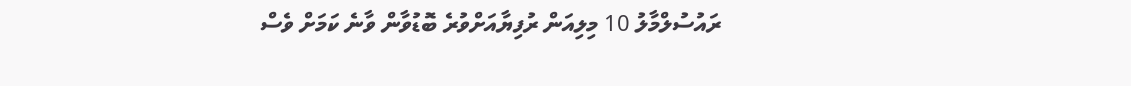ރައުސުލްމާލު 10 މިލިއަން ރުފިޔާއަށްވުރެ ބޮޑުވާން ވާނެ ކަމަށް ވެސް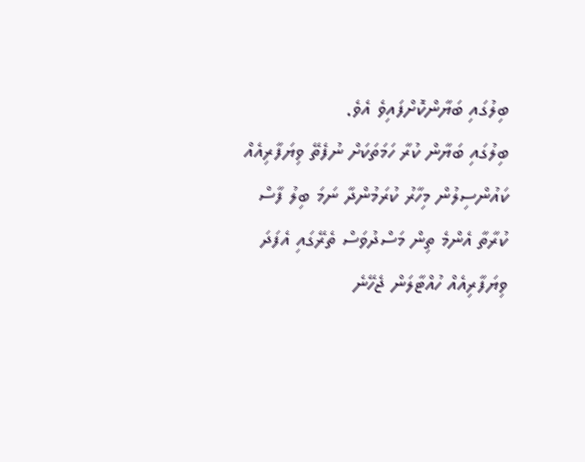ބިލުގައި ބަޔާންކޮށްފައިވެ އެވެ.
ބިލުގައި ބަޔާން ކުރާ ހަމަތަކަށް ނުފެތޭ ވިޔަފާރިއެއް ކައުންސިލުން މިހާރު ކުރަމުންދާ ނަމަ ބިލު ފާސް ކުރާތާ އެންމެ ތިން މަސްދުވަސް ތެރޭގައި އެފަދަ ވިޔަފާރިއެއް ހުއްޓާލަން ޖެހޭނެ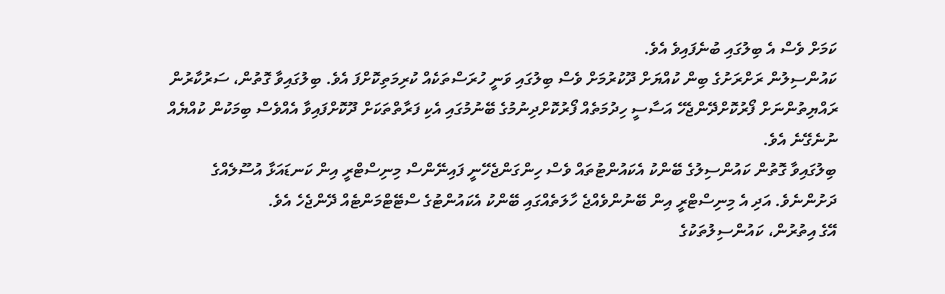ކަމަށް ވެސް އެ ބިލުގައި ބުނެފައިވެ އެވެ.
ކައުންސިލުން ރަށްރަށުގެ ބިން ކުއްޔަށް ދޫކުރުމަށް ވެސް ބިލުގައި ވަނީ ހުރަސްތަކެއް ކުރިމަތިކޮށްފަ އެވެ. ބިލުގައިވާ ގޮތުން، ސަރުކާރުން ރައްޔިތުންނަށް ފޯރުކޮށްދޭންޖެހޭ އަސާސީ ހިދުމަތެއް ފޯރުކޮށްދިނުމުގެ ބޭނުމުގައި އެކި ފަރާތްތަކަށް ދޫކޮށްފައިވާ އެއްވެސް ބިމަކުން ކުއްޔެއް ނުނެގޭނެ އެވެ.
ބިލުގައިވާ ގޮތުން ކައުންސިލުގެ ބޭންކު އެކައުންޓުތައް ވެސް ހިންގަންޖެހޭނީ ފައިނޭންސް މިނިސްޓްރީ އިން ކަނޑައަޅާ އުސޫލެއްގެ ދަށުންނެވެ. އަދި އެ މިނިސްޓްރީ އިން ބޭނުންވެއްޖެ ހާލަތެއްގައި ބޭންކު އެކައުންޓުގެ ސްޓޭޓްމަންޓެއް ދޭންޖެހެ އެވެ.
އޭގެ އިތުރުން، ކައުންސިލުތަކުގެ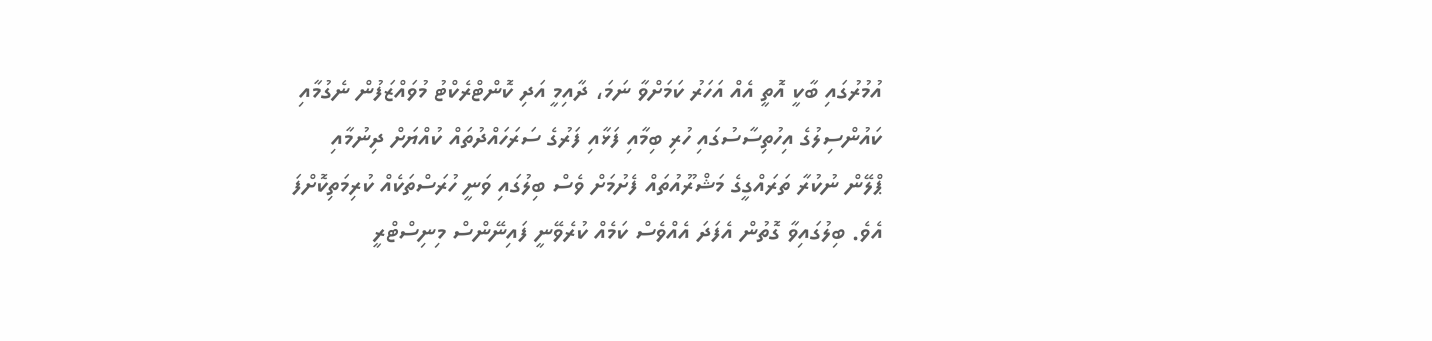އުމުރުގައި ބާކީ އޮތީ އެއް އަހަރު ކަމަށްވާ ނަމަ، ދާއިމީ އަދި ކޮންޓްރެކްޓު މުވައްޒަފުން ނެގުމާއި ކައުންސިލުގެ އިހުތިސާސުގައި ހުރި ބިމާއި ފަޅާއި ފަރުގެ ސަރަހައްދުތައް ކުއްޔަށް ދިނުމާއި ޕްލޭން ނުކުރާ ތަރައްގީގެ މަޝްރޫއުތައް ފެށުމަށް ވެސް ބިލުގައި ވަނީ ހުރަސްތަކެއް ކުރިމަތިކޮށްފަ އެވެ. ބިލުގައިވާ ގޮތުން އެފަދަ އެއްވެސް ކަމެއް ކުރެވޭނީ ފައިނޭންސް މިނިސްޓްރީ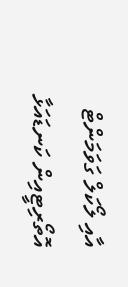އާއި ލޯކަލް ގަވަމަންޓް އޮތޯރިޓީއިން ކަނޑައަޅާ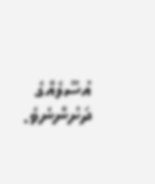އުސޫލެއްގެ ދަށުންނެވެ.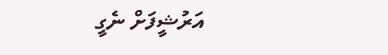އަރުޝީފަށް ނެގީ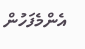އެންމެފަހުން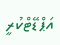އަޕްޑޭޓްކުރީ